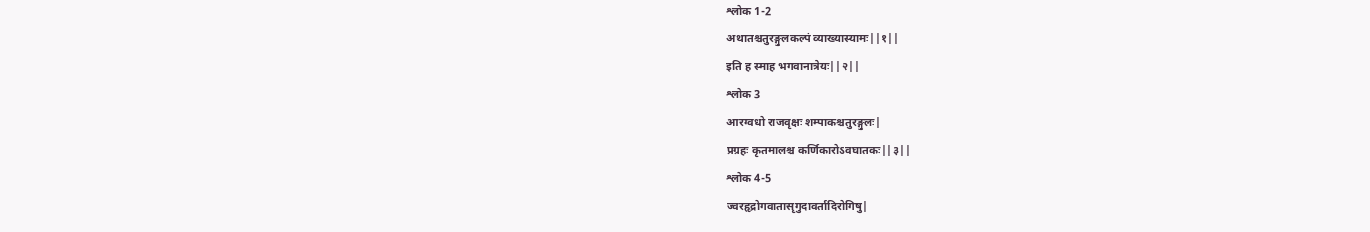श्लोक 1-2
अथातश्चतुरङ्गुलकल्पं व्याख्यास्यामः||१||
इति ह स्माह भगवानात्रेयः||२||
श्लोक 3
आरग्वधो राजवृक्षः शम्पाकश्चतुरङ्गुलः|
प्रग्रहः कृतमालश्च कर्णिकारोऽवघातकः||३||
श्लोक 4-5
ज्वरहृद्रोगवातासृगुदावर्तादिरोगिषु|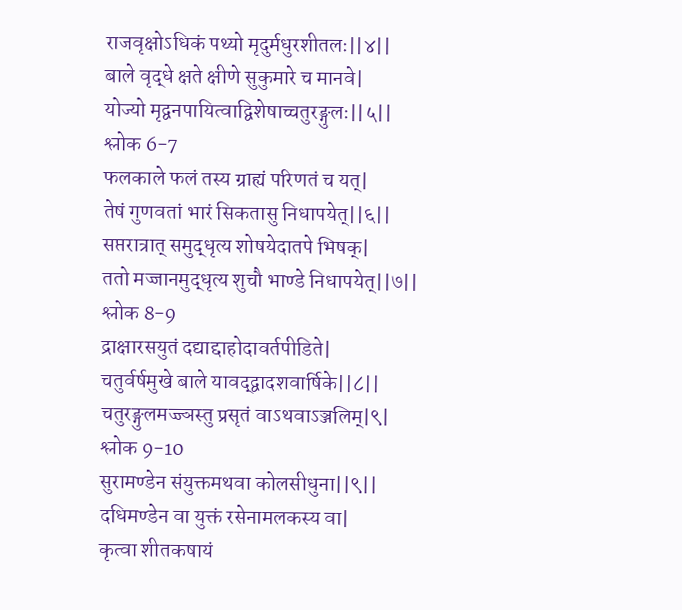राजवृक्षोऽधिकं पथ्यो मृदुर्मधुरशीतलः||४||
बाले वृद्धे क्षते क्षीणे सुकुमारे च मानवे|
योज्यो मृद्वनपायित्वाद्विशेषाच्चतुरङ्गुलः||५||
श्लोक 6-7
फलकाले फलं तस्य ग्राह्यं परिणतं च यत्|
तेषं गुणवतां भारं सिकतासु निधापयेत्||६||
सप्तरात्रात् समुद्धृत्य शोषयेदातपे भिषक्|
ततो मज्जानमुद्धृत्य शुचौ भाण्डे निधापयेत्||७||
श्लोक 8-9
द्राक्षारसयुतं दद्याद्दाहोदावर्तपीडिते|
चतुर्वर्षमुखे बाले यावद्द्वादशवार्षिके||८||
चतुरङ्गुलमज्ज्ञस्तु प्रसृतं वाऽथवाऽञ्जलिम्|९|
श्लोक 9-10
सुरामण्डेन संयुक्तमथवा कोलसीधुना||९||
दधिमण्डेन वा युक्तं रसेनामलकस्य वा|
कृत्वा शीतकषायं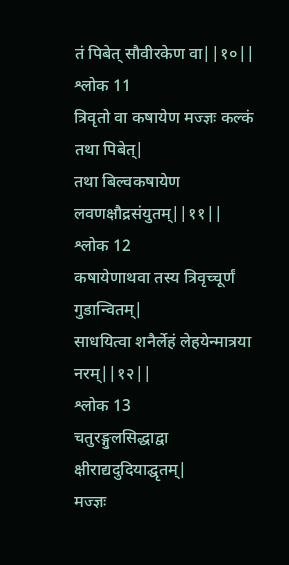तं पिबेत् सौवीरकेण वा||१०||
श्लोक 11
त्रिवृतो वा कषायेण मज्ज्ञः कल्कं तथा पिबेत्|
तथा बिल्वकषायेण लवणक्षौद्रसंयुतम्||११||
श्लोक 12
कषायेणाथवा तस्य त्रिवृच्चूर्णं गुडान्वितम्|
साधयित्वा शनैर्लेहं लेहयेन्मात्रया नरम्||१२||
श्लोक 13
चतुरङ्गुलसिद्धाद्वा क्षीराद्यदुदियाद्घृतम्|
मज्ज्ञः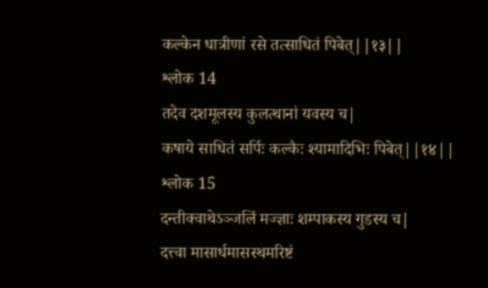कल्केन धात्रीणां रसे तत्साधितं पिबेत्||१३||
श्लोक 14
तदेव दशमूलस्य कुलत्थानां यवस्य च|
कषाये साधितं सर्पिः कल्कैः श्यामादिभिः पिबेत्||१४||
श्लोक 15
दन्तीक्वाथेऽञ्जलिं मज्ज्ञाः शम्पाकस्य गुडस्य च|
दत्त्वा मासार्धमासस्थमरिष्टं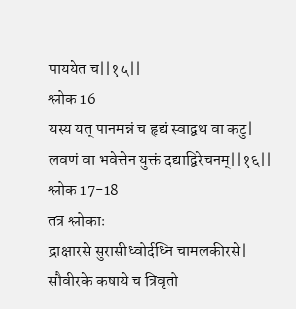पाययेत च||१५||
श्लोक 16
यस्य यत् पानमन्नं च हृद्यं स्वाद्वथ वा कटु|
लवणं वा भवेत्तेन युक्तं दद्याद्विरेचनम्||१६||
श्लोक 17-18
तत्र श्लोकाः
द्राक्षारसे सुरासीध्वोर्दध्नि चामलकीरसे|
सौवीरके कषाये च त्रिवृतो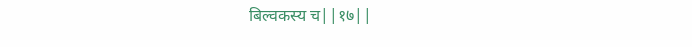बिल्वकस्य च||१७||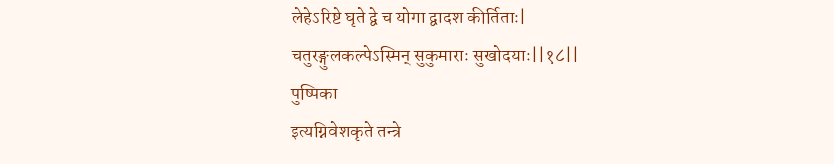लेहेऽरिष्टे घृते द्वे च योगा द्वादश कीर्तिताः|
चतुरङ्गुलकल्पेऽस्मिन् सुकुमाराः सुखोदयाः||१८||
पुष्पिका
इत्यग्निवेशकृते तन्त्रे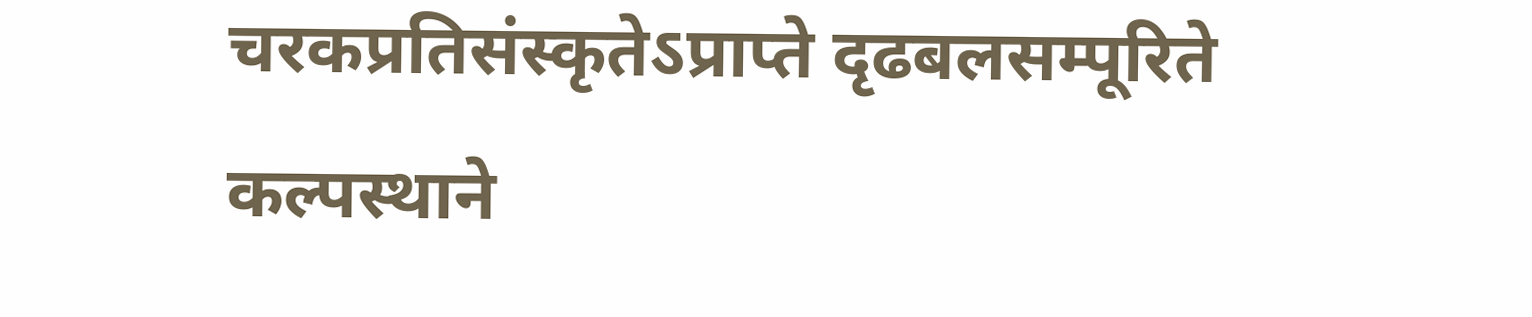चरकप्रतिसंस्कृतेऽप्राप्ते दृढबलसम्पूरिते
कल्पस्थाने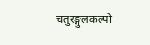चतुरङ्गुलकल्पो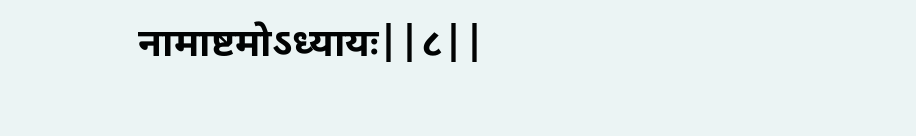नामाष्टमोऽध्यायः||८||